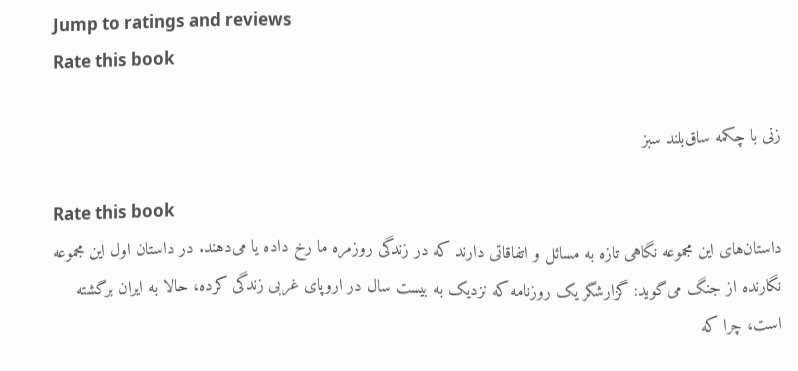Jump to ratings and reviews
Rate this book

زنی با چکمه‌ ساق‌بلند سبز

Rate this book
داستان‌های این مجموعه نگاهی تازه به مسائل و اتفاقاتی دارند که در زندگی روزمره ما رخ داده یا می‌دهند. در داستان اول این مجموعه نگارنده از جنگ می‌گوید: گزارشگر یک روزنامه که نزدیک به بیست سال در اروپای غربی زندگی کرده، حالا به ایران برگشته است، چرا که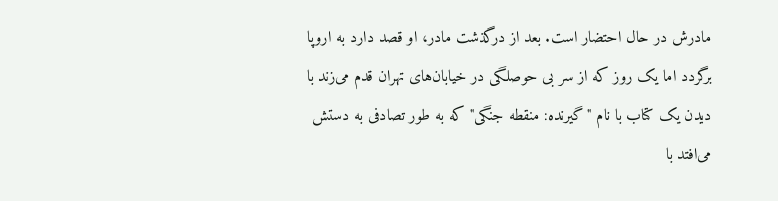مادرش در حال احتضار است. بعد از درگذشت مادر، او قصد دارد به اروپا برگردد اما یک روز که از سر بی حوصلگی در خیابان‌های تهران قدم می‌زند با دیدن یک کتاب با نام "گیرنده: منقطه جنگی" که به طور تصادفی به دستش می‌افتد با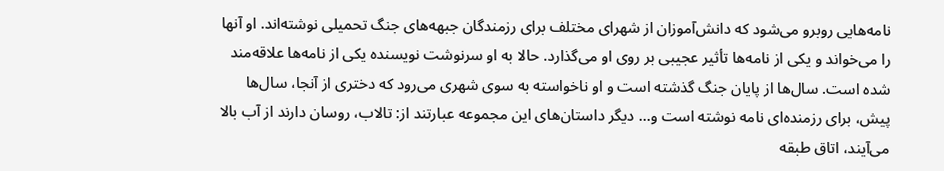نامه‌هایی روبرو می‌شود که دانش‌‌آموزان از شهرای مختلف برای رزمندگان جبهه‌های جنگ تحمیلی نوشته‌اند. او آنها را می‌خواند و یکی از نامه‌ها تأثیر عجیبی بر روی او می‌گذارد. حالا به او سرنوشت نویسنده یکی از نامه‌ها علاقه‌مند شده است. سال‌ها از پایان جنگ گذشته است و او ناخواسته به سوی شهری می‌رود که دختری از آنجا، سال‌ها پیش، برای رزمنده‌ای نامه نوشته است و... دیگر داستان‌های این مجموعه عبارتند از: تالاب، روسان دارند از آب بالا می‌آیند، اتاق طبقه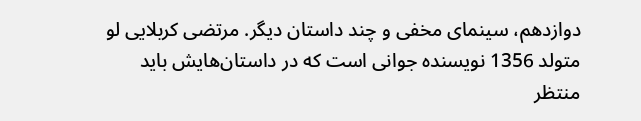دوازدهم، سینمای مخفی و چند داستان دیگر. مرتضی کربلایی لو متولد 1356 نویسنده جوانی است که در داستان‌هایش باید منتظر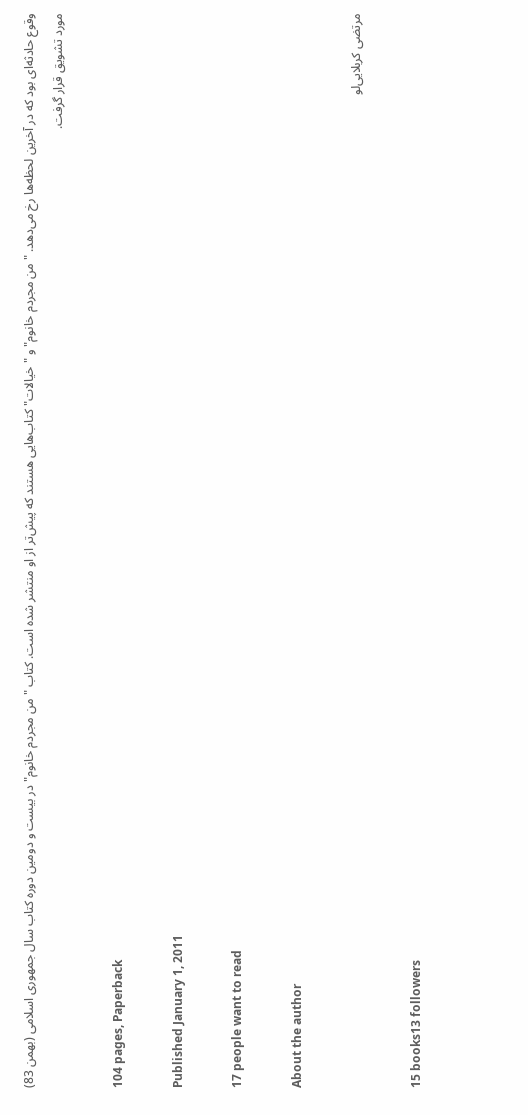وقوع حادثه‌ای بود که در آخرین لحظه‌ها رخ می‌دهد. "من مجردم خانوم" و "خیالات" کتاب‌هایی هستند که پیش‌تر از او منتشر شده است. کتاب "من مجردم خانوم" در بیست و دومین دوره کتاب سال جمهوری اسلامی (بهمن 83) مورد تشویق قرار گرفت.

104 pages, Paperback

Published January 1, 2011

17 people want to read

About the author

مرتضی کربلایی‌لو

15 books13 followers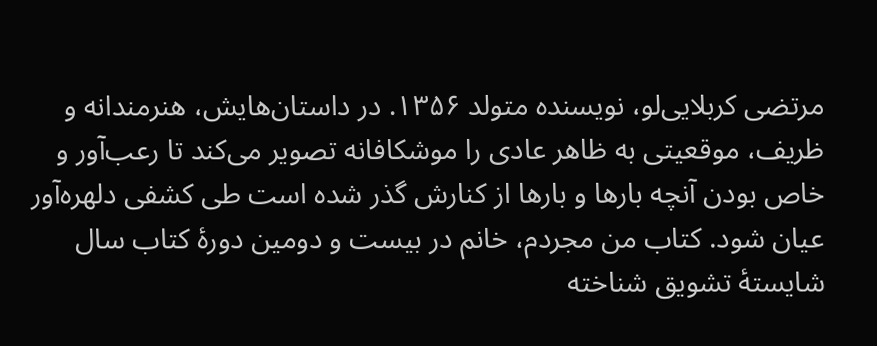مرتضی کربلایی‌لو، نویسنده متولد ۱۳۵۶. در داستان‌هایش، هنرمندانه و ظریف، موقعیتی به ظاهر عادی را موشکافانه تصویر می‌کند تا رعب‌آور و خاص بودن آنچه بارها و بارها از کنارش گذر شده است طی کشفی دلهره‌آور عیان شود. کتاب من مجردم، خانم در بیست و دومین دورۀ کتاب سال شایستۀ تشویق شناخته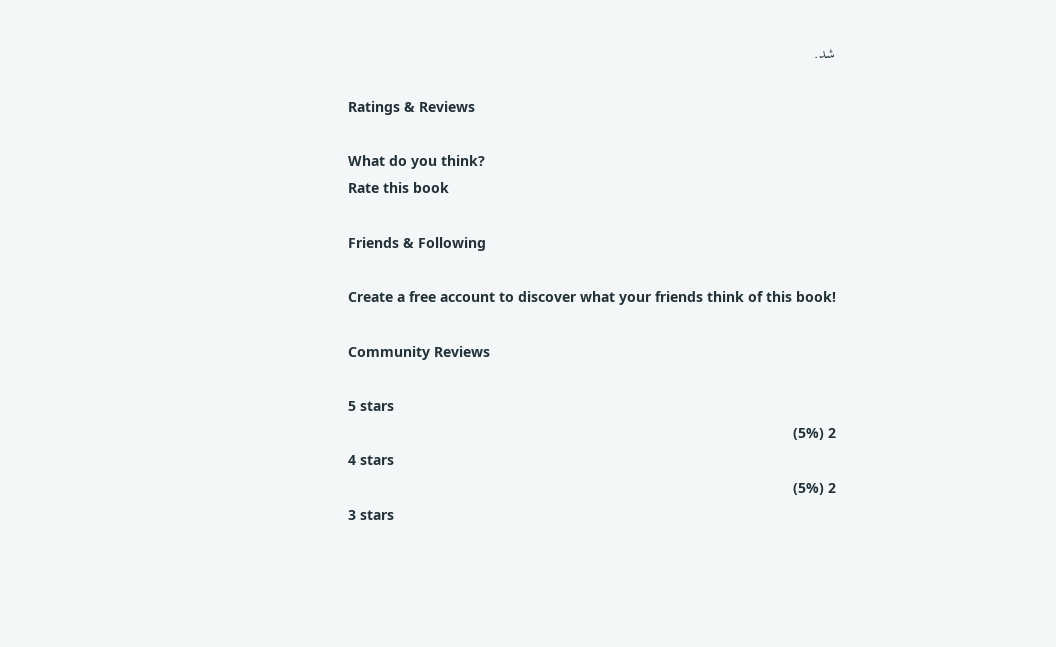شد.

Ratings & Reviews

What do you think?
Rate this book

Friends & Following

Create a free account to discover what your friends think of this book!

Community Reviews

5 stars
2 (5%)
4 stars
2 (5%)
3 stars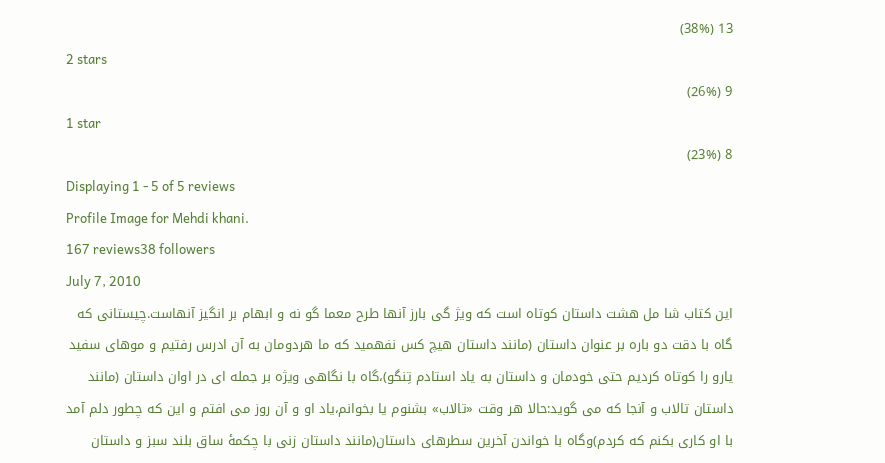13 (38%)
2 stars
9 (26%)
1 star
8 (23%)
Displaying 1 - 5 of 5 reviews
Profile Image for Mehdi khani.
167 reviews38 followers
July 7, 2010
این کتاب شا مل هشت داستان کوتاه است که ویژ گی بارز آنها طرح معما گو نه و ابهام بر انگیز آنهاست.چیستانی که گاه با دقت دو باره بر عنوان داستان (مانند داستان هیچ کس نفهمید که ما هردومان به آن ادرس رفتیم و موهای سفید یارو را کوتاه کردیم حتی خودمان و داستان به یاد استادم تِنگو)،گاه با نگاهی ویژه بر جمله ای در اوان داستان (مانند داستان تالاب و آنجا که می گوید:حالا هر وقت «تالاب» بشنوم یا بخوانم،یاد او و آن روز می افتم و این که چطور دلم آمد با او کاری بکنم که کردم)وگاه با خواندن آخرین سطرهای داستان(مانند داستان زنی با چکمۀ ساق بلند سبز و داستان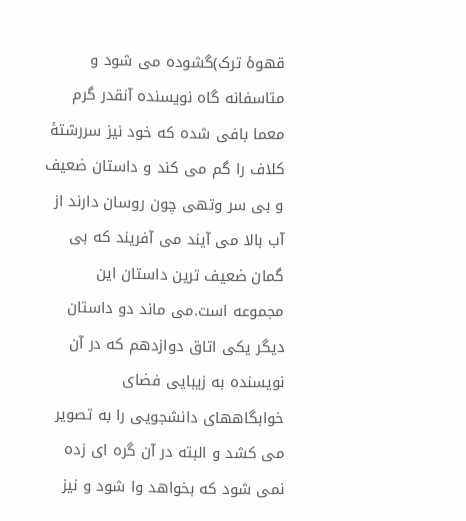قهوۀ ترک)گشوده می شود و متاسفانه گاه نویسنده آنقدر گرم معما بافی شده که خود نیز سررشتۀ کلاف را گم می کند و داستان ضعیف و بی سر وتهی چون روسان دارند از آب بالا می آیند می آفریند که بی گمان ضعیف ترین داستان این مجموعه است.می ماند دو داستان دیگر یکی اتاق دوازدهم که در آن نویسنده به زیبایی فضای خوابگاههای دانشجویی را به تصویر می کشد و البته در آن گره ای زده نمی شود که بخواهد وا شود و نیز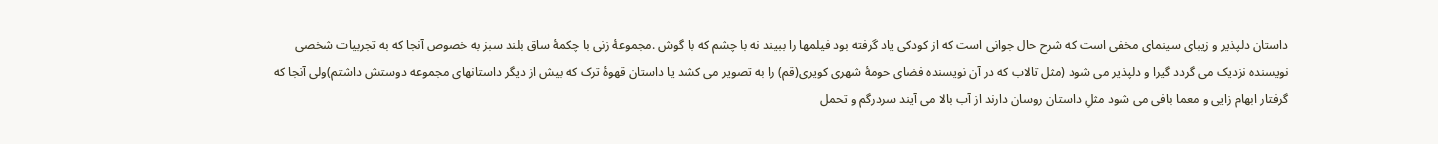داستان دلپذیر و زیبای سینمای مخفی است که شرح حال جوانی است که از کودکی یاد گرفته بود فیلمها را ببیند نه با چشم که با گوش .مجموعۀ زنی با چکمۀ ساق بلند سبز به خصوص آنجا که به تجربیات شخصی نویسنده نزدیک می گردد گیرا و دلپذیر می شود (مثل تالاب که در آن نویسنده فضای حومۀ شهری کویری(قم) را به تصویر می کشد یا داستان قهوۀ ترک که بیش از دیگر داستانهای مجموعه دوستش داشتم)ولی آنجا که گرفتار ابهام زایی و معما بافی می شود مثلِ داستان روسان دارند از آب بالا می آیند سردرگم و تحمل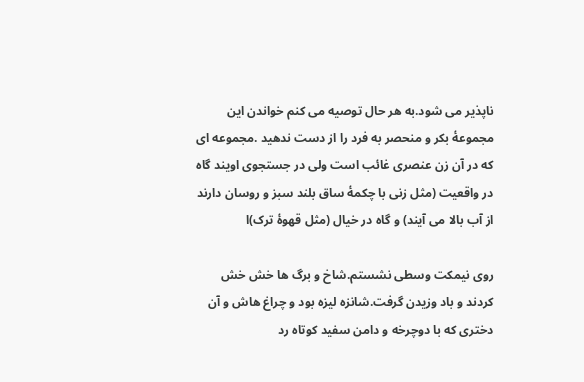ناپذیر می شود.به هر حال توصیه می کنم خواندن این مجموعۀ بکر و منحصر به فرد را از دست ندهید .مجموعه ای که در آن زن عنصری غائب است ولی در جستجوی اویند گاه در واقعیت (مثل زنی با چکمۀ ساق بلند سبز و روسان دارند از آب بالا می آیند) و گاه در خیال (مثل قهوۀ ترک)ا

روی نیمکت وسطی نشستم.شاخ و برگ ها خش خش کردند و باد وزیدن گرفت.شانزه لیزه بود و چراغ هاش و آن دختری که با دوچرخه و دامن سفید کوتاه رد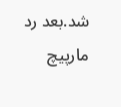شد.بعد رد مارپیچ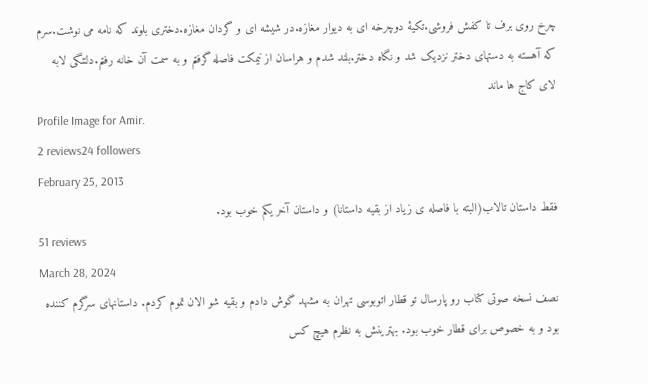چرخ روی برف تا کفش فروشی.تکیۀ دوچرخه ای به دیوار مغازه.در شیشه ای و گردان مغازه.دختری بلوند که نامه می نوشت.سرم که آهسته به دستهای دختر نزدیک شد و نگاه دختر.بلند شدم و هراسان از نیمکت فاصله گرفتم و به سمت آن خانه رفتم.دلتنگی لابه لای کاج ها ماند
Profile Image for Amir.
2 reviews24 followers
February 25, 2013
فقط داستان تالاب(البته با فاصله ی زیاد از بقیه داستانا) و داستان آخر یکم خوب بود.
51 reviews
March 28, 2024
نصف نسخه صوتی کتاب رو پارسال تو قطار اتوبوسی تهران به مشهد گوش دادم و بقیه شو الان تموم کردم. داستانهای سرگرم کننده بود و به خصوص برای قطار خوب بود. بهترینش به نظرم هیچ کس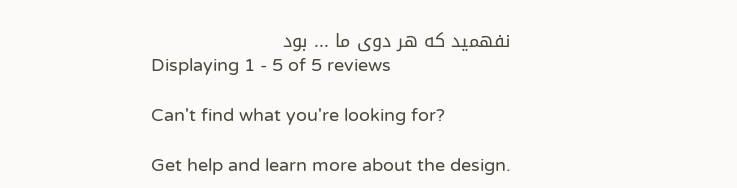نفهمید که هر دوی ما ... بود
Displaying 1 - 5 of 5 reviews

Can't find what you're looking for?

Get help and learn more about the design.